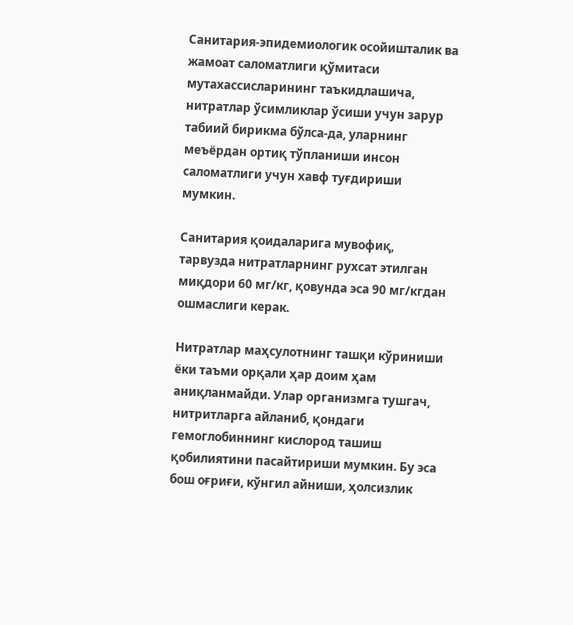Санитария-эпидемиологик осойишталик ва жамоат саломатлиги қўмитаси мутахассисларининг таъкидлашича, нитратлар ўсимликлар ўсиши учун зарур табиий бирикма бўлса-да, уларнинг меъёрдан ортиқ тўпланиши инсон саломатлиги учун хавф туғдириши мумкин.

Санитария қоидаларига мувофиқ, тарвузда нитратларнинг рухсат этилган миқдори 60 мг/кг, қовунда эса 90 мг/кгдан ошмаслиги керак.

Нитратлар маҳсулотнинг ташқи кўриниши ёки таъми орқали ҳар доим ҳам аниқланмайди. Улар организмга тушгач, нитритларга айланиб, қондаги гемоглобиннинг кислород ташиш қобилиятини пасайтириши мумкин. Бу эса бош оғриғи, кўнгил айниши, ҳолсизлик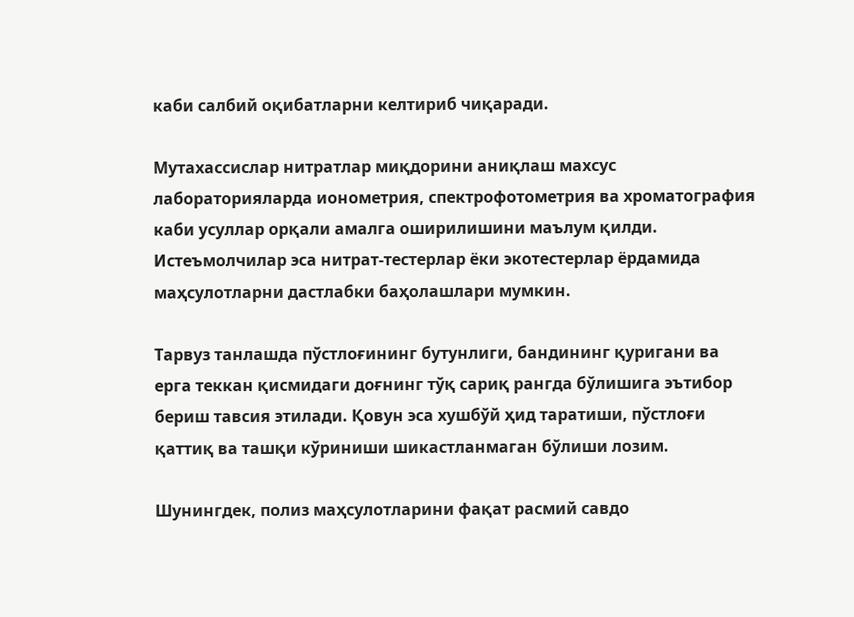каби салбий оқибатларни келтириб чиқаради.

Мутахассислар нитратлар миқдорини аниқлаш махсус лабораторияларда ионометрия, спектрофотометрия ва хроматография каби усуллар орқали амалга оширилишини маълум қилди. Истеъмолчилар эса нитрат-тестерлар ёки экотестерлар ёрдамида маҳсулотларни дастлабки баҳолашлари мумкин.

Тарвуз танлашда пўстлоғининг бутунлиги, бандининг қуригани ва ерга теккан қисмидаги доғнинг тўқ сариқ рангда бўлишига эътибор бериш тавсия этилади. Қовун эса хушбўй ҳид таратиши, пўстлоғи қаттиқ ва ташқи кўриниши шикастланмаган бўлиши лозим.

Шунингдек, полиз маҳсулотларини фақат расмий савдо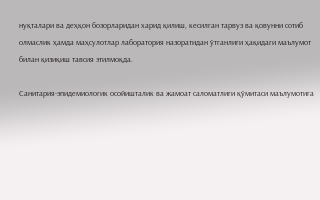нуқталари ва деҳқон бозорларидан харид қилиш, кесилган тарвуз ва қовунни сотиб олмаслик ҳамда маҳсулотлар лаборатория назоратидан ўтганлиги ҳақидаги маълумот билан қизиқиш тавсия этилмоқда.

Санитария-эпидемиологик осойишталик ва жамоат саломатлиги қўмитаси маълумотига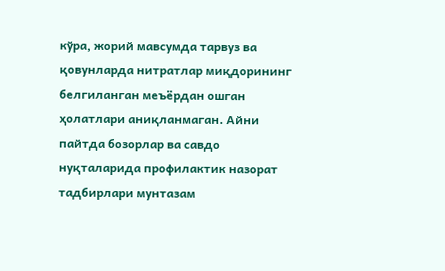кўра, жорий мавсумда тарвуз ва қовунларда нитратлар миқдорининг белгиланган меъёрдан ошган ҳолатлари аниқланмаган. Айни пайтда бозорлар ва савдо нуқталарида профилактик назорат тадбирлари мунтазам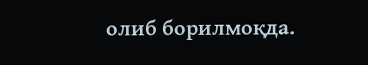олиб борилмоқда.